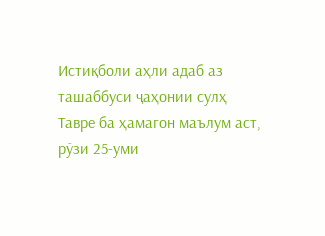Истиқболи аҳли адаб аз ташаббуси ҷаҳонии сулҳ
Тавре ба ҳамагон маълум аст, рӯзи 25-уми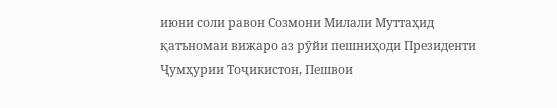июни соли равон Созмони Милали Муттаҳид қатъномаи вижаро аз рӯйи пешниҳоди Президенти Ҷумҳурии Тоҷикистон, Пешвои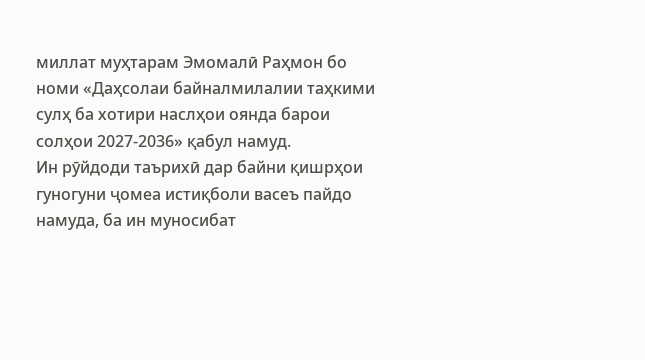миллат муҳтарам Эмомалӣ Раҳмон бо номи «Даҳсолаи байналмилалии таҳкими сулҳ ба хотири наслҳои оянда барои солҳои 2027-2036» қабул намуд.
Ин рӯйдоди таърихӣ дар байни қишрҳои гуногуни ҷомеа истиқболи васеъ пайдо намуда, ба ин муносибат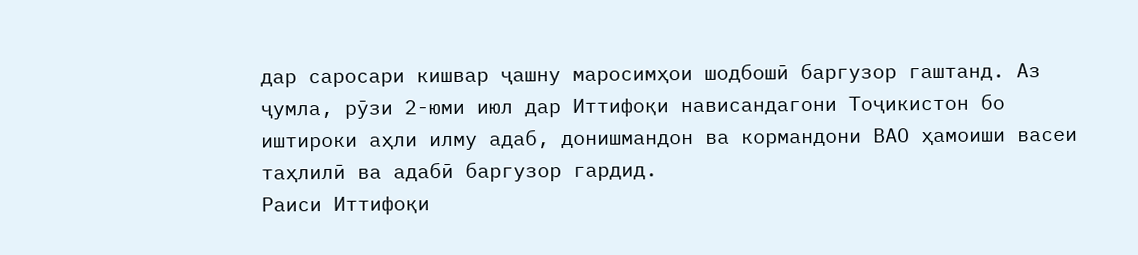дар саросари кишвар ҷашну маросимҳои шодбошӣ баргузор гаштанд. Аз ҷумла, рӯзи 2-юми июл дар Иттифоқи нависандагони Тоҷикистон бо иштироки аҳли илму адаб, донишмандон ва кормандони ВАО ҳамоиши васеи таҳлилӣ ва адабӣ баргузор гардид.
Раиси Иттифоқи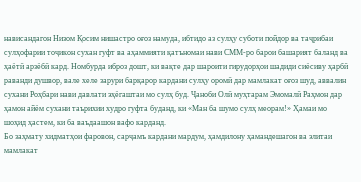нависандагон Низом Қосим нишастро оғоз намуда, ибтидо аз сулҳу суботи пойдор ва таҷрибаи сулҳофарии тоҷикон сухан гуфт ва аҳаммияти қатъномаи нави СММ-ро барои башарият баланд ва ҳаётӣ арзёбӣ кард. Номбурда иброз дошт, ки вақте дар шароити гирудорҳои шадиди сиёсиву ҳарбӣ раванди душвор, вале хеле зарури барқарор кардани сулҳу оромӣ дар мамлакат оғоз шуд, аввалин сухани Роҳбари нави давлати эҳёгаштаи мо сулҳ буд. Ҷаноби Олӣ муҳтарам Эмомалӣ Раҳмон дар ҳамон айём сухани таърихии худро гуфта буданд, ки «Ман ба шумо сулҳ меорам!» Ҳамаи мо шоҳид ҳастем, ки ба ваъдаашон вафо карданд.
Бо заҳмату хидматҳои фаровон, сарҷамъ кардани мардум, ҳамдилону ҳамандешагон ва элитаи мамлакат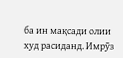ба ин мақсади олии худ расиданд. Имрӯз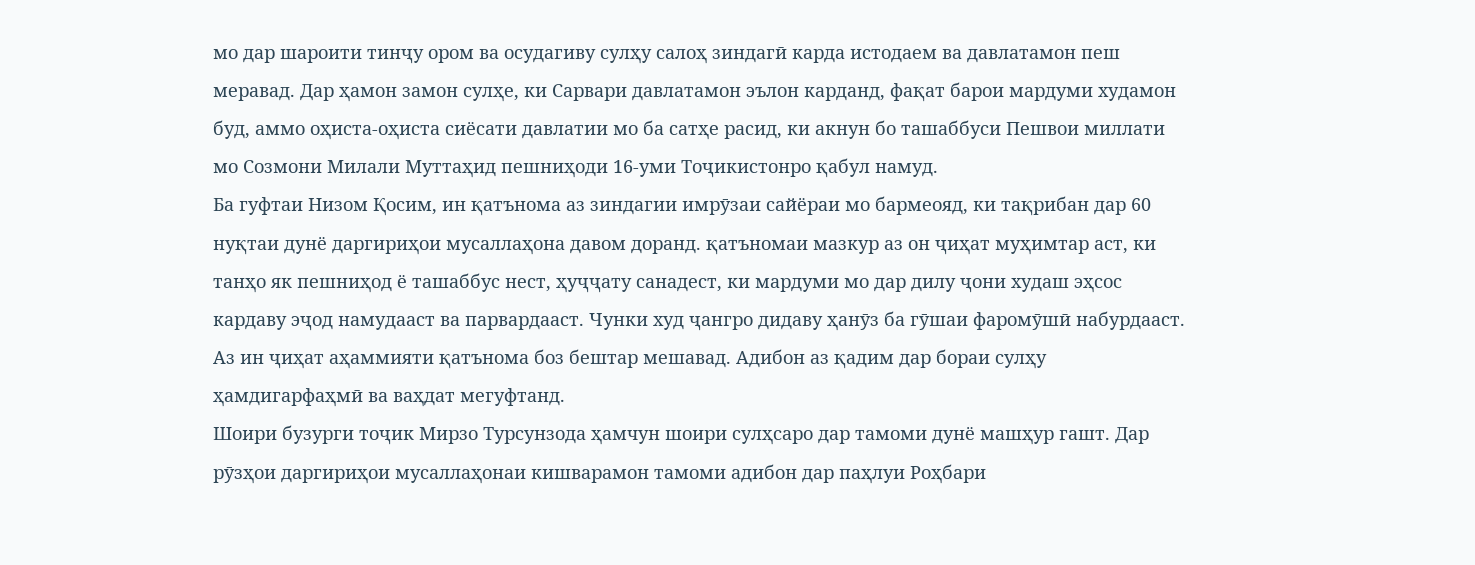мо дар шароити тинҷу ором ва осудагиву сулҳу салоҳ зиндагӣ карда истодаем ва давлатамон пеш меравад. Дар ҳамон замон сулҳе, ки Сарвари давлатамон эълон карданд, фақат барои мардуми худамон буд, аммо оҳиста-оҳиста сиёсати давлатии мо ба сатҳе расид, ки акнун бо ташаббуси Пешвои миллати мо Созмони Милали Муттаҳид пешниҳоди 16-уми Тоҷикистонро қабул намуд.
Ба гуфтаи Низом Қосим, ин қатънома аз зиндагии имрӯзаи сайёраи мо бармеояд, ки тақрибан дар 60 нуқтаи дунё даргириҳои мусаллаҳона давом доранд. қатъномаи мазкур аз он ҷиҳат муҳимтар аст, ки танҳо як пешниҳод ё ташаббус нест, ҳуҷҷату санадест, ки мардуми мо дар дилу ҷони худаш эҳсос кардаву эҷод намудааст ва парвардааст. Чунки худ ҷангро дидаву ҳанӯз ба гӯшаи фаромӯшӣ набурдааст. Аз ин ҷиҳат аҳаммияти қатънома боз бештар мешавад. Адибон аз қадим дар бораи сулҳу ҳамдигарфаҳмӣ ва ваҳдат мегуфтанд.
Шоири бузурги тоҷик Мирзо Турсунзода ҳамчун шоири сулҳсаро дар тамоми дунё машҳур гашт. Дар рӯзҳои даргириҳои мусаллаҳонаи кишварамон тамоми адибон дар паҳлуи Роҳбари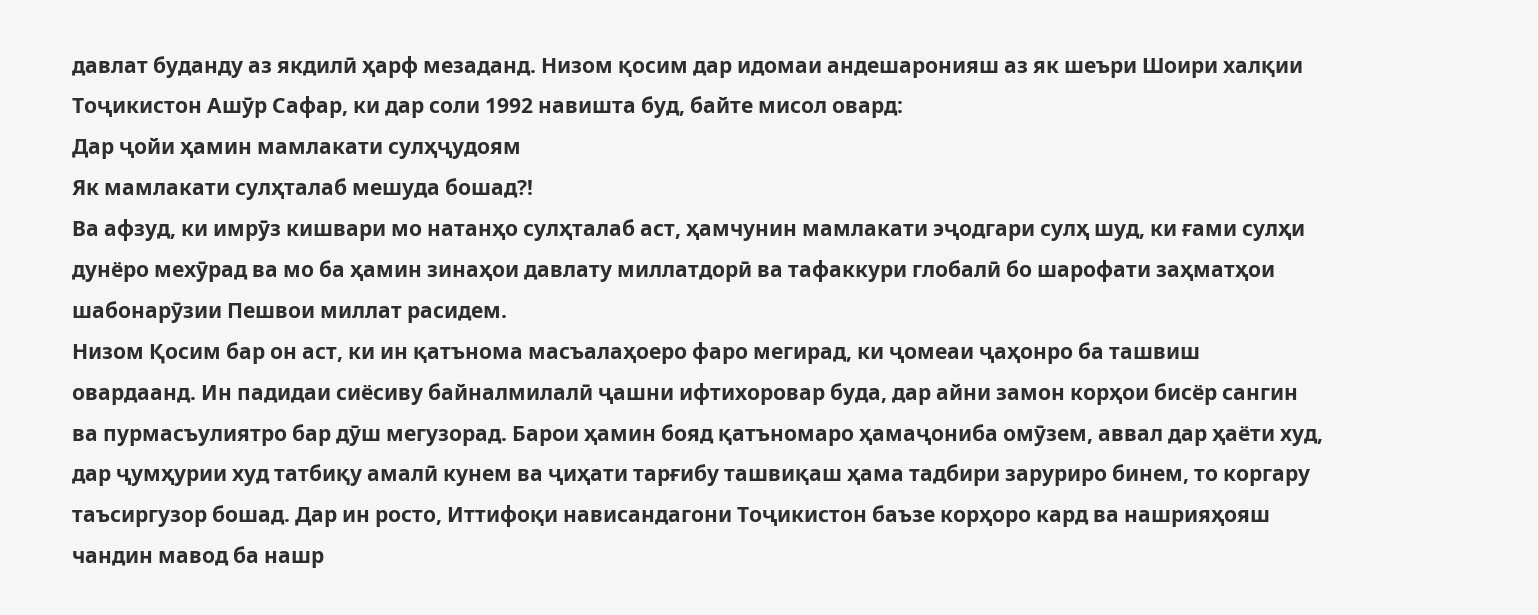давлат буданду аз якдилӣ ҳарф мезаданд. Низом қосим дар идомаи андешаронияш аз як шеъри Шоири халқии Тоҷикистон Ашӯр Сафар, ки дар соли 1992 навишта буд, байте мисол овард:
Дар ҷойи ҳамин мамлакати сулҳҷудоям
Як мамлакати сулҳталаб мешуда бошад?!
Ва афзуд, ки имрӯз кишвари мо натанҳо сулҳталаб аст, ҳамчунин мамлакати эҷодгари сулҳ шуд, ки ғами сулҳи дунёро мехӯрад ва мо ба ҳамин зинаҳои давлату миллатдорӣ ва тафаккури глобалӣ бо шарофати заҳматҳои шабонарӯзии Пешвои миллат расидем.
Низом Қосим бар он аст, ки ин қатънома масъалаҳоеро фаро мегирад, ки ҷомеаи ҷаҳонро ба ташвиш овардаанд. Ин падидаи сиёсиву байналмилалӣ ҷашни ифтихоровар буда, дар айни замон корҳои бисёр сангин ва пурмасъулиятро бар дӯш мегузорад. Барои ҳамин бояд қатъномаро ҳамаҷониба омӯзем, аввал дар ҳаёти худ, дар ҷумҳурии худ татбиқу амалӣ кунем ва ҷиҳати тарғибу ташвиқаш ҳама тадбири заруриро бинем, то коргару таъсиргузор бошад. Дар ин росто, Иттифоқи нависандагони Тоҷикистон баъзе корҳоро кард ва нашрияҳояш чандин мавод ба нашр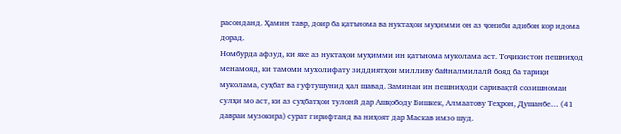расонданд. Ҳамин тавр, доир ба қатънома ва нуктаҳои муҳимми он аз ҷониби адибон кор идома дорад.
Номбурда афзуд, ки яке аз нуктаҳои муҳимми ин қатънома муколама аст. Тоҷикистон пешниҳод менамояд, ки тамоми мухолифату зиддиятҳои милливу байналмилалӣ бояд ба тариқи муколама, суҳбат ва гуфтушунид ҳал шавад. Заминаи ин пешниҳоди саривақтӣ созишномаи сулҳи мо аст, ки аз суҳбатҳои тулонӣ дар Ашқободу Бишкек, Алмаатову Теҳрон, Душанбе… (41 давраи музокира) сурат гирифтанд ва ниҳоят дар Маскав имзо шуд.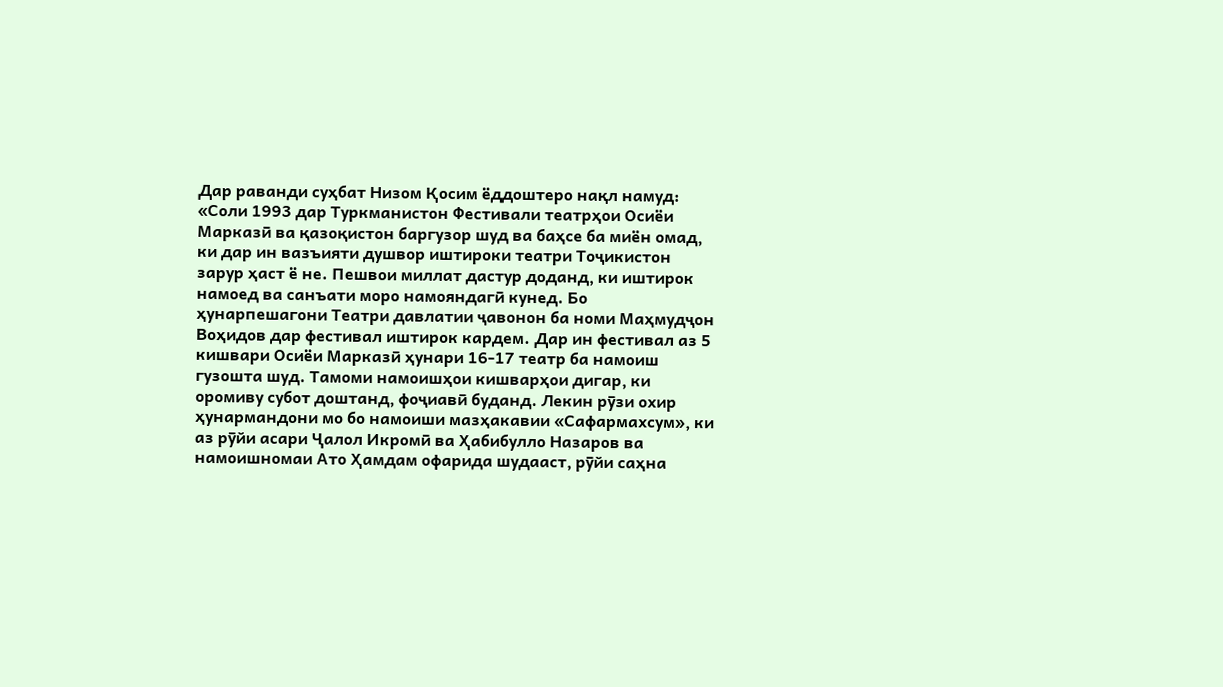Дар раванди суҳбат Низом Қосим ёддоштеро нақл намуд: «Соли 1993 дар Туркманистон Фестивали театрҳои Осиёи Марказӣ ва қазоқистон баргузор шуд ва баҳсе ба миён омад, ки дар ин вазъияти душвор иштироки театри Тоҷикистон зарур ҳаст ё не. Пешвои миллат дастур доданд, ки иштирок намоед ва санъати моро намояндагӣ кунед. Бо ҳунарпешагони Театри давлатии ҷавонон ба номи Маҳмудҷон Воҳидов дар фестивал иштирок кардем. Дар ин фестивал аз 5 кишвари Осиёи Марказӣ ҳунари 16-17 театр ба намоиш гузошта шуд. Тамоми намоишҳои кишварҳои дигар, ки оромиву субот доштанд, фоҷиавӣ буданд. Лекин рӯзи охир ҳунармандони мо бо намоиши мазҳакавии «Сафармахсум», ки аз рӯйи асари Ҷалол Икромӣ ва Ҳабибулло Назаров ва намоишномаи Ато Ҳамдам офарида шудааст, рӯйи саҳна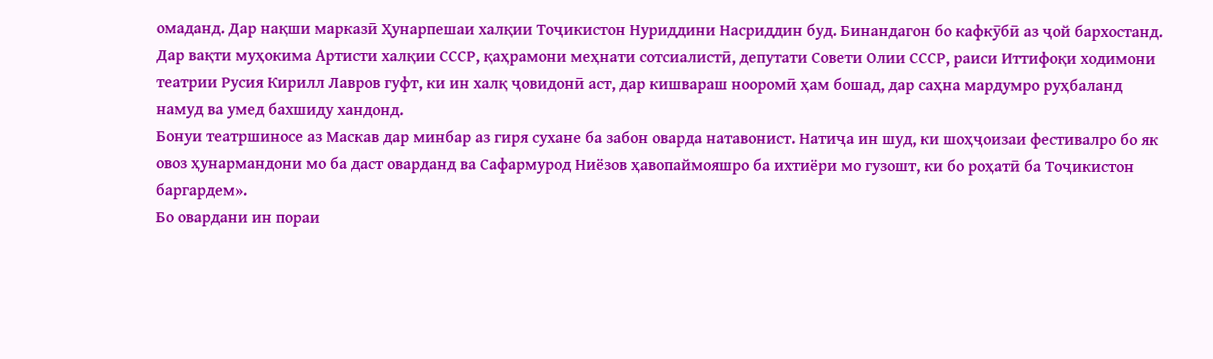омаданд. Дар нақши марказӣ Ҳунарпешаи халқии Тоҷикистон Нуриддини Насриддин буд. Бинандагон бо кафкӯбӣ аз ҷой бархостанд.
Дар вақти муҳокима Артисти халқии СССР, қаҳрамони меҳнати сотсиалистӣ, депутати Совети Олии СССР, раиси Иттифоқи ходимони театрии Русия Кирилл Лавров гуфт, ки ин халқ ҷовидонӣ аст, дар кишвараш нооромӣ ҳам бошад, дар саҳна мардумро руҳбаланд намуд ва умед бахшиду хандонд.
Бонуи театршиносе аз Маскав дар минбар аз гиря сухане ба забон оварда натавонист. Натиҷа ин шуд, ки шоҳҷоизаи фестивалро бо як овоз ҳунармандони мо ба даст оварданд ва Сафармурод Ниёзов ҳавопаймояшро ба ихтиёри мо гузошт, ки бо роҳатӣ ба Тоҷикистон баргардем».
Бо овардани ин пораи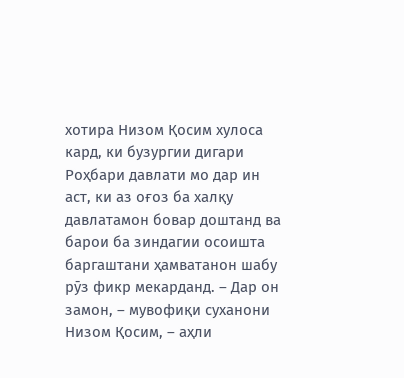хотира Низом Қосим хулоса кард, ки бузургии дигари Роҳбари давлати мо дар ин аст, ки аз оғоз ба халқу давлатамон бовар доштанд ва барои ба зиндагии осоишта баргаштани ҳамватанон шабу рӯз фикр мекарданд. – Дар он замон, – мувофиқи суханони Низом Қосим, – аҳли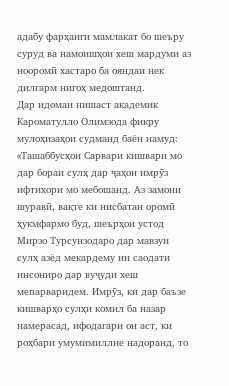адабу фарҳанги мамлакат бо шеъру суруд ва намоишҳои хеш мардуми аз нооромӣ хастаро ба ояндаи нек дилгарм нигоҳ медоштанд.
Дар идомаи нишаст академик Кароматулло Олимзода фикру мулоҳизаҳои судманд баён намуд: «Ташаббусҳои Сарвари кишвари мо дар бораи сулҳ дар ҷаҳон имрӯз ифтихори мо мебошанд. Аз замони шуравӣ, вақте ки нисбатан оромӣ ҳукмфармо буд, шеърҳои устод Мирзо Турсунзодаро дар мавзуи сулҳ азёд мекардему ин саодати инсониро дар вуҷуди хеш мепарваридем. Имрӯз, ки дар баъзе кишварҳо сулҳи комил ба назар намерасад, ифодагари он аст, ки роҳбари умумимиллие надоранд, то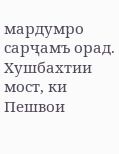мардумро сарҷамъ орад. Хушбахтии мост, ки Пешвои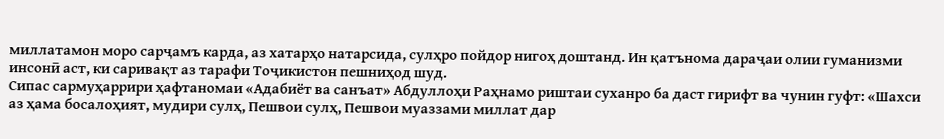миллатамон моро сарҷамъ карда, аз хатарҳо натарсида, сулҳро пойдор нигоҳ доштанд. Ин қатънома дараҷаи олии гуманизми инсонӣ аст, ки саривақт аз тарафи Тоҷикистон пешниҳод шуд.
Сипас сармуҳаррири ҳафтаномаи «Адабиёт ва санъат» Абдуллоҳи Раҳнамо риштаи суханро ба даст гирифт ва чунин гуфт: «Шахси аз ҳама босалоҳият, мудири сулҳ, Пешвои сулҳ, Пешвои муаззами миллат дар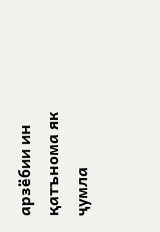арзёбии ин қатънома як ҷумла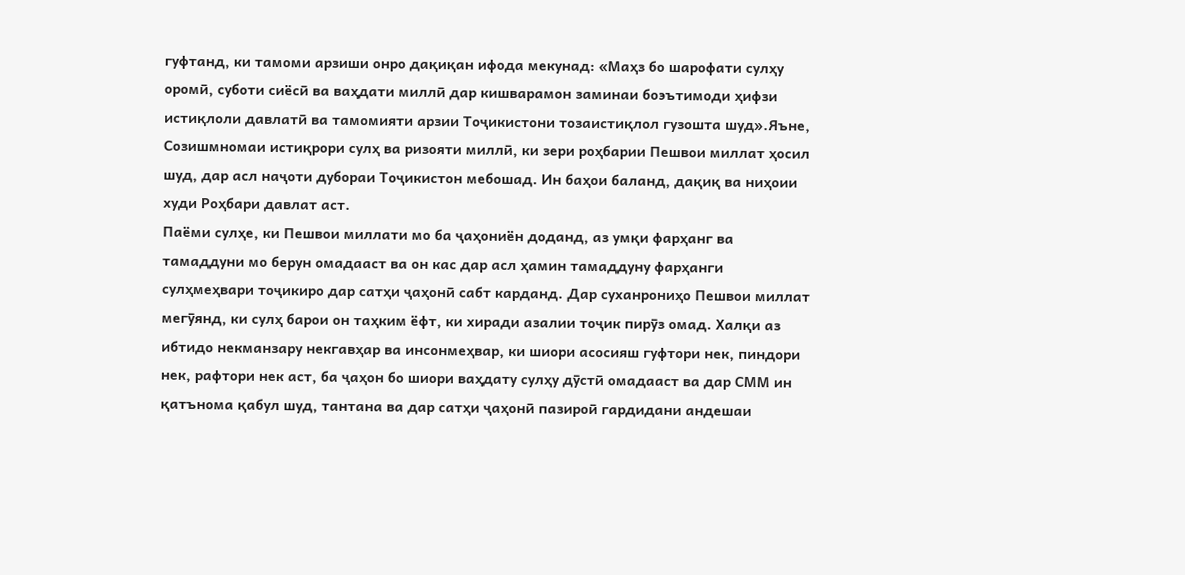гуфтанд, ки тамоми арзиши онро дақиқан ифода мекунад: «Маҳз бо шарофати сулҳу оромӣ, суботи сиёсӣ ва ваҳдати миллӣ дар кишварамон заминаи боэътимоди ҳифзи истиқлоли давлатӣ ва тамомияти арзии Тоҷикистони тозаистиқлол гузошта шуд».Яъне, Созишмномаи истиқрори сулҳ ва ризояти миллӣ, ки зери роҳбарии Пешвои миллат ҳосил шуд, дар асл наҷоти дубораи Тоҷикистон мебошад. Ин баҳои баланд, дақиқ ва ниҳоии худи Роҳбари давлат аст.
Паёми сулҳе, ки Пешвои миллати мо ба ҷаҳониён доданд, аз умқи фарҳанг ва тамаддуни мо берун омадааст ва он кас дар асл ҳамин тамаддуну фарҳанги сулҳмеҳвари тоҷикиро дар сатҳи ҷаҳонӣ сабт карданд. Дар суханрониҳо Пешвои миллат мегӯянд, ки сулҳ барои он таҳким ёфт, ки хиради азалии тоҷик пирӯз омад. Халқи аз ибтидо некманзару некгавҳар ва инсонмеҳвар, ки шиори асосияш гуфтори нек, пиндори нек, рафтори нек аст, ба ҷаҳон бо шиори ваҳдату сулҳу дӯстӣ омадааст ва дар СММ ин қатънома қабул шуд, тантана ва дар сатҳи ҷаҳонӣ пазироӣ гардидани андешаи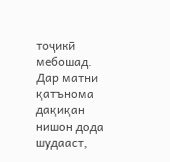тоҷикӣ мебошад. Дар матни қатънома дақиқан нишон дода шудааст,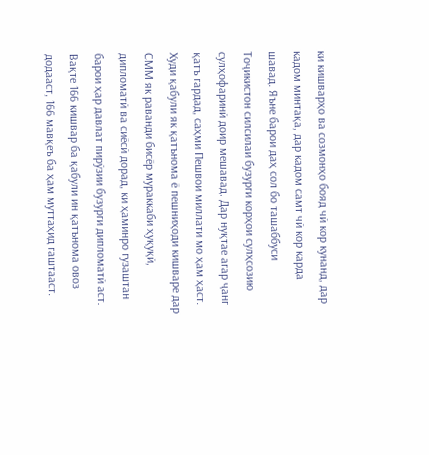ки кишварҳо ва созмонҳо бояд чӣ кор кунанд, дар кадом минтақа, дар кадом самт чӣ кор карда шавад. Яъне барои даҳ сол бо ташаббуси Тоҷикистон силсилаи бузурги корҳои сулҳсозию сулҳофаринӣ доир мешавад. Дар нуқтае агар ҷанг қатъ гардад, саҳми Пешвои миллати мо ҳам ҳаст.
Худи қабули як қатънома ё пешниҳоди кишваре дар СММ як раванди бисёр мураккаби ҳуқуқӣ, дипломатӣ ва сиёсӣ дорад, ки ҳаминро гузаштан барои ҳар давлат пирӯзии бузурги дипломатӣ аст. Вақте 166 кишвар ба қабули ин қатънома овоз додааст, 166 мавқеъ ба ҳам муттаҳид гаштааст.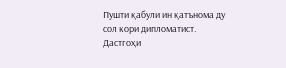Пушти қабули ин қатънома ду сол кори дипломатист. Дастгоҳи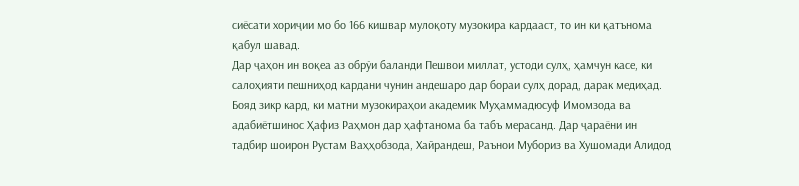сиёсати хориҷии мо бо 166 кишвар мулоқоту музокира кардааст, то ин ки қатънома қабул шавад.
Дар ҷаҳон ин воқеа аз обрӯи баланди Пешвои миллат, устоди сулҳ, ҳамчун касе, ки салоҳияти пешниҳод кардани чунин андешаро дар бораи сулҳ дорад, дарак медиҳад.
Бояд зикр кард, ки матни музокираҳои академик Муҳаммадюсуф Имомзода ва адабиётшинос Ҳафиз Раҳмон дар ҳафтанома ба табъ мерасанд. Дар ҷараёни ин тадбир шоирон Рустам Ваҳҳобзода, Хайрандеш, Раънои Мубориз ва Хушомади Алидод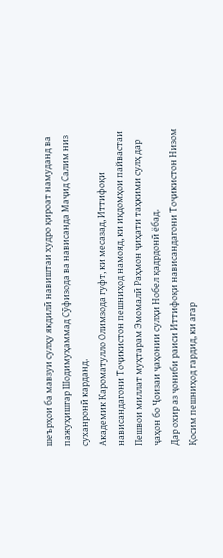шеърҳои ба мавзуи сулҳу якдилӣ навиштаи худро қироат намуданд ва пажуҳишгар Шодимуҳаммад Сӯфизода ва нависанда Маҷид Салим низ суханронӣ карданд.
Академик Кароматулло Олимзода гуфт, ки месазад, Иттифоқи нависандагони Тоҷикистон пешниҳод намояд, ки иқдомҳои пайвастаи Пешвои миллат муҳтарам Эмомалӣ Раҳмон ҷиҳати таҳкими сулҳ дар ҷаҳон бо Ҷоизаи ҷаҳонии сулҳи Нобел қадрдонӣ ёбад.
Дар охир аз ҷониби раиси Иттифоқи нависандагони Тоҷикистон Низом Қосим пешниҳод гардид, ки агар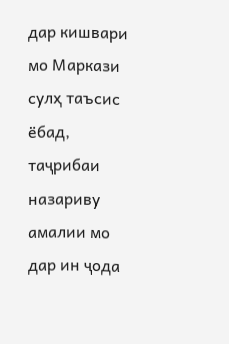дар кишвари мо Маркази сулҳ таъсис ёбад, таҷрибаи назариву амалии мо дар ин ҷода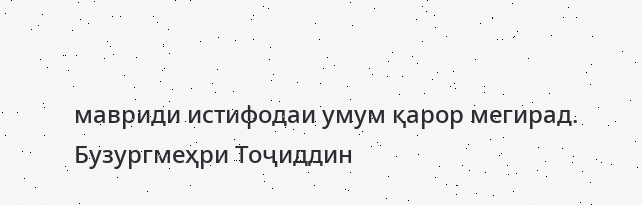мавриди истифодаи умум қарор мегирад.
Бузургмеҳри Тоҷиддин